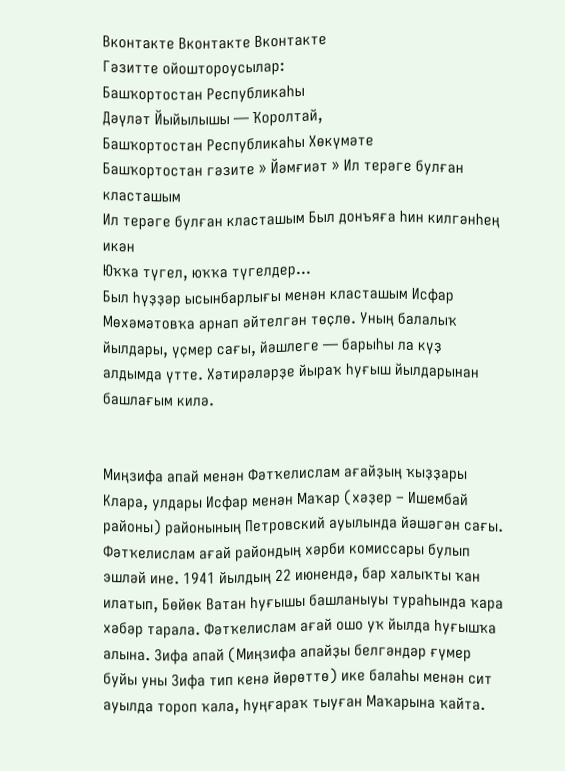Вконтакте Вконтакте Вконтакте
Гәзитте ойоштороусылар:
Башҡортостан Республикаһы
Дәүләт Йыйылышы — Ҡоролтай,
Башҡортостан Республикаһы Хөкүмәте
Башҡортостан гәзите » Йәмғиәт » Ил терәге булған класташым
Ил терәге булған класташым Был донъяға һин килгәнһең икән
Юҡҡа түгел, юҡҡа түгелдер...
Был һүҙҙәр ысынбарлығы менән класташым Исфар Мөхәмәтовҡа арнап әйтелгән төҫлө. Уның балалыҡ йылдары, үҫмер сағы, йәшлеге — барыһы ла күҙ алдымда үтте. Хәтирәләрҙе йыраҡ һуғыш йылдарынан башлағым килә.


Миңзифа апай менән Фәтҡелислам ағайҙың ҡыҙҙары Клара, улдары Исфар менән Маҡар (хәҙер – Ишембай районы) районының Петровский ауылында йәшәгән сағы. Фәтҡелислам ағай райондың хәрби комиссары булып эшләй ине. 1941 йылдың 22 июнендә, бар халыҡты ҡан илатып, Бөйөк Ватан һуғышы башланыуы тураһында ҡара хәбәр тарала. Фәтҡелислам ағай ошо уҡ йылда һуғышҡа алына. Зифа апай (Миңзифа апайҙы белгәндәр ғүмер буйы уны Зифа тип кенә йөрөттө) ике балаһы менән сит ауылда тороп ҡала, һуңғараҡ тыуған Маҡарына ҡайта.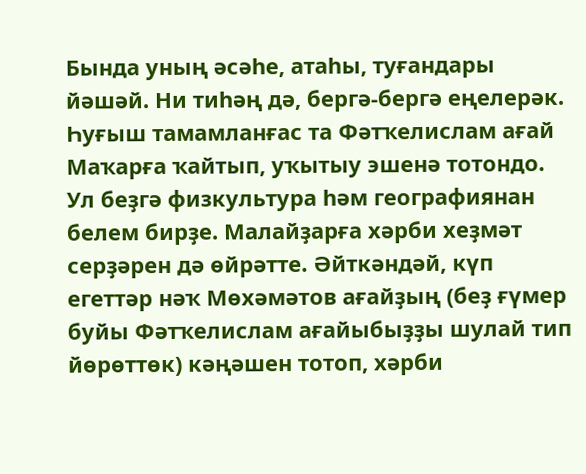Бында уның әсәһе, атаһы, туғандары йәшәй. Ни тиһәң дә, бергә-бергә еңелерәк.
Һуғыш тамамланғас та Фәтҡелислам ағай Маҡарға ҡайтып, уҡытыу эшенә тотондо. Ул беҙгә физкультура һәм географиянан белем бирҙе. Малайҙарға хәрби хеҙмәт серҙәрен дә өйрәтте. Әйткәндәй, күп егеттәр нәҡ Мөхәмәтов ағайҙың (беҙ ғүмер буйы Фәтҡелислам ағайыбыҙҙы шулай тип йөрөттөк) кәңәшен тотоп, хәрби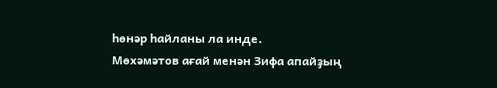һөнәр һайланы ла инде.
Мөхәмәтов ағай менән Зифа апайҙың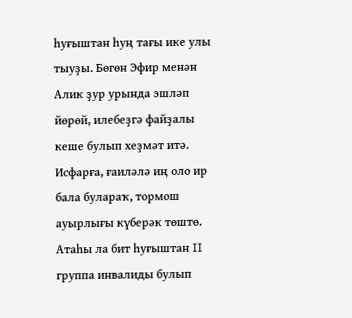һуғыштан һуң тағы ике улы тыуҙы. Бөгөн Эфир менән Алик ҙур урында эшләп йөрөй, илебеҙгә файҙалы кеше булып хеҙмәт итә.
Исфарға, ғаиләлә иң оло ир бала булараҡ, тормош ауырлығы күберәк төштө. Атаһы ла бит һуғыштан II группа инвалиды булып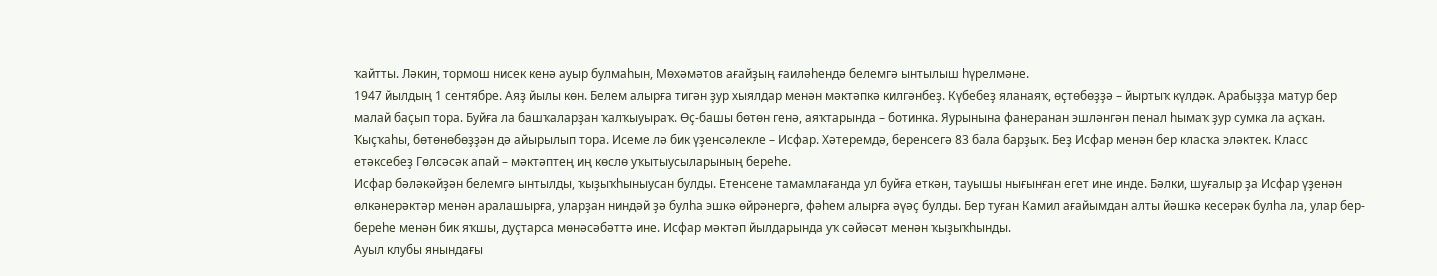ҡайтты. Ләкин, тормош нисек кенә ауыр булмаһын, Мөхәмәтов ағайҙың ғаиләһендә белемгә ынтылыш һүрелмәне.
1947 йылдың 1 сентябре. Аяҙ йылы көн. Белем алырға тигән ҙур хыялдар менән мәктәпкә килгәнбеҙ. Күбебеҙ яланаяҡ, өҫтөбөҙҙә – йыртыҡ күлдәк. Арабыҙҙа матур бер малай баҫып тора. Буйға ла башҡаларҙан ҡалҡыуыраҡ. Өҫ-башы бөтөн генә, аяҡтарында – ботинка. Яурынына фанеранан эшләнгән пенал һымаҡ ҙур сумка ла аҫҡан. Ҡыҫҡаһы, бөтөнөбөҙҙән дә айырылып тора. Исеме лә бик үҙенсәлекле – Исфар. Хәтеремдә, беренсегә 83 бала барҙыҡ. Беҙ Исфар менән бер класҡа эләктек. Класс етәксебеҙ Гөлсәсәк апай – мәктәптең иң көслө уҡытыусыларының береһе.
Исфар бәләкәйҙән белемгә ынтылды, ҡыҙыҡһыныусан булды. Етенсене тамамлағанда ул буйға еткән, тауышы нығынған егет ине инде. Бәлки, шуғалыр ҙа Исфар үҙенән өлкәнерәктәр менән аралашырға, уларҙан ниндәй ҙә булһа эшкә өйрәнергә, фәһем алырға әүәҫ булды. Бер туған Камил ағайымдан алты йәшкә кесерәк булһа ла, улар бер-береһе менән бик яҡшы, дуҫтарса мөнәсәбәттә ине. Исфар мәктәп йылдарында уҡ сәйәсәт менән ҡыҙыҡһынды.
Ауыл клубы янындағы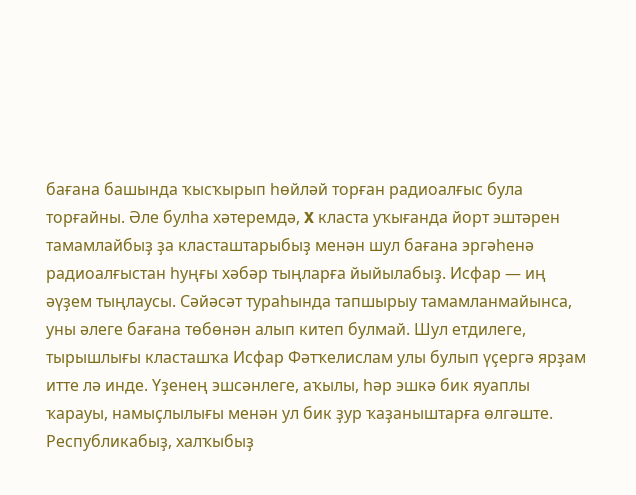бағана башында ҡысҡырып һөйләй торған радиоалғыс була торғайны. Әле булһа хәтеремдә, X класта уҡығанда йорт эштәрен тамамлайбыҙ ҙа класташтарыбыҙ менән шул бағана эргәһенә радиоалғыстан һуңғы хәбәр тыңларға йыйылабыҙ. Исфар — иң әүҙем тыңлаусы. Сәйәсәт тураһында тапшырыу тамамланмайынса, уны әлеге бағана төбөнән алып китеп булмай. Шул етдилеге, тырышлығы класташҡа Исфар Фәтҡелислам улы булып үҫергә ярҙам итте лә инде. Үҙенең эшсәнлеге, аҡылы, һәр эшкә бик яуаплы ҡарауы, намыҫлылығы менән ул бик ҙур ҡаҙаныштарға өлгәште. Республикабыҙ, халҡыбыҙ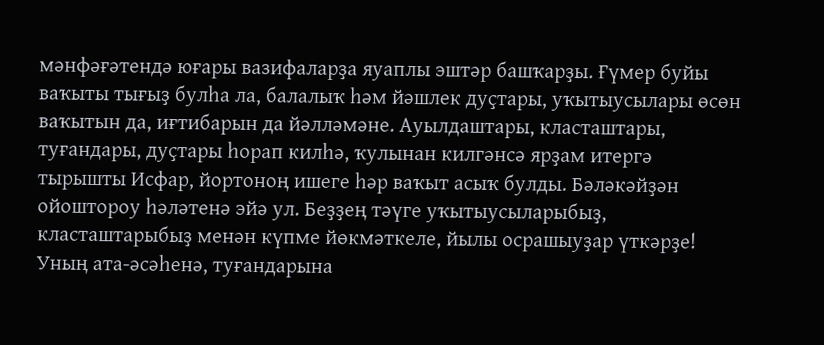мәнфәғәтендә юғары вазифаларҙа яуаплы эштәр башҡарҙы. Ғүмер буйы ваҡыты тығыҙ булһа ла, балалыҡ һәм йәшлек дуҫтары, уҡытыусылары өсөн ваҡытын да, иғтибарын да йәлләмәне. Ауылдаштары, класташтары, туғандары, дуҫтары һорап килһә, ҡулынан килгәнсә ярҙам итергә тырышты Исфар, йортоноң ишеге һәр ваҡыт асыҡ булды. Бәләкәйҙән ойоштороу һәләтенә эйә ул. Беҙҙең тәүге уҡытыусыларыбыҙ, класташтарыбыҙ менән күпме йөкмәткеле, йылы осрашыуҙар үткәрҙе! Уның ата-әсәһенә, туғандарына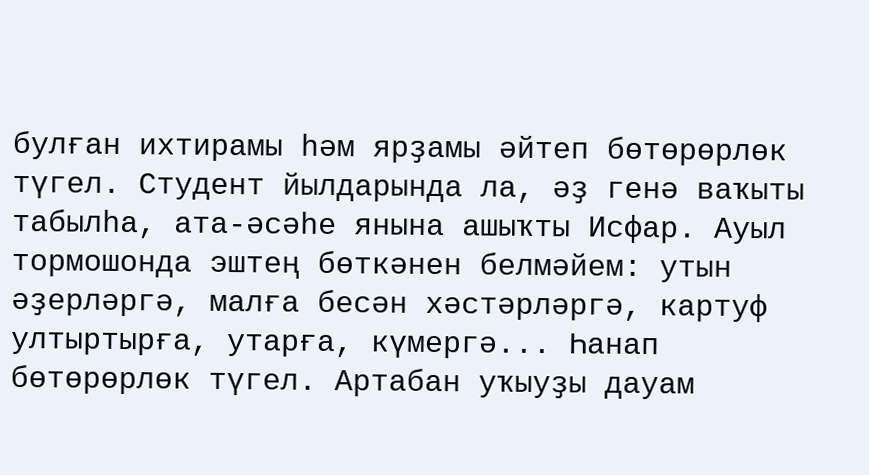булған ихтирамы һәм ярҙамы әйтеп бөтөрөрлөк түгел. Студент йылдарында ла, әҙ генә ваҡыты табылһа, ата-әсәһе янына ашыҡты Исфар. Ауыл тормошонда эштең бөткәнен белмәйем: утын әҙерләргә, малға бесән хәстәрләргә, картуф ултыртырға, утарға, күмергә... Һанап бөтөрөрлөк түгел. Артабан уҡыуҙы дауам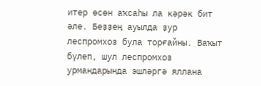итер өсөн аҡсаһы ла кәрәк бит әле. Беҙҙең ауылда ҙур леспромхоз була торғайны. Ваҡыт бүлеп, шул леспромхоз урмандарында эшләргә яллана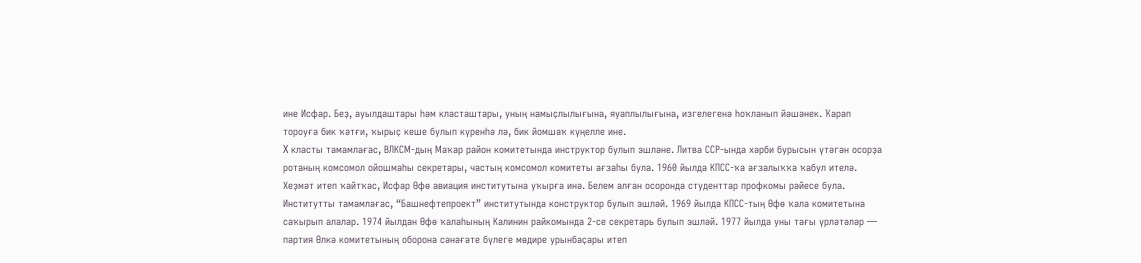ине Исфар. Беҙ, ауылдаштары һәм класташтары, уның намыҫлылығына, яуаплылығына, изгелегенә һоҡланып йәшәнек. Ҡарап тороуға бик ҡәтғи, ҡырыҫ кеше булып күренһә лә, бик йомшаҡ күңелле ине.
X класты тамамлағас, ВЛКСМ-дың Маҡар район комитетында инструктор булып эшләне. Литва ССР-ында хәрби бурысын үтәгән осорҙа ротаның комсомол ойошмаһы секретары, частың комсомол комитеты ағзаһы була. 1960 йылда КПСС-ҡа ағзалыҡҡа ҡабул ителә. Хеҙмәт итеп ҡайтҡас, Исфар Өфө авиация институтына уҡырға инә. Белем алған осоронда студенттар профкомы рәйесе була. Институтты тамамлағас, “Башнефтепроект” институтында конструктор булып эшләй. 1969 йылда КПСС-тың Өфө ҡала комитетына саҡырып алалар. 1974 йылдан Өфө ҡалаһының Калинин райкомында 2-се секретарь булып эшләй. 1977 йылда уны тағы үрләтәләр — партия Өлкә комитетының оборона сәнәғәте бүлеге мөдире урынбаҫары итеп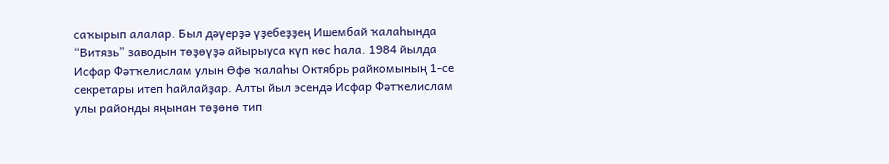саҡырып алалар. Был дәүерҙә үҙебеҙҙең Ишембай ҡалаһында “Витязь” заводын төҙөүҙә айырыуса күп көс һала. 1984 йылда Исфар Фәтҡелислам улын Өфө ҡалаһы Октябрь райкомының 1-се секретары итеп һайлайҙар. Алты йыл эсендә Исфар Фәтҡелислам улы районды яңынан төҙөнө тип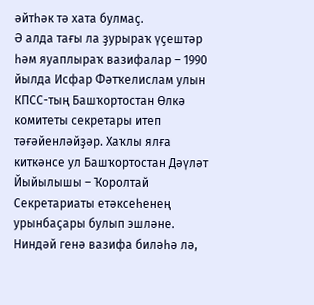әйтһәк тә хата булмаҫ.
Ә алда тағы ла ҙурыраҡ үҫештәр һәм яуаплыраҡ вазифалар – 1990 йылда Исфар Фәтҡелислам улын КПСС-тың Башҡортостан Өлкә комитеты секретары итеп тәғәйенләйҙәр. Хаҡлы ялға киткәнсе ул Башҡортостан Дәүләт Йыйылышы – Ҡоролтай Секретариаты етәксеһенең урынбаҫары булып эшләне.
Ниндәй генә вазифа биләһә лә,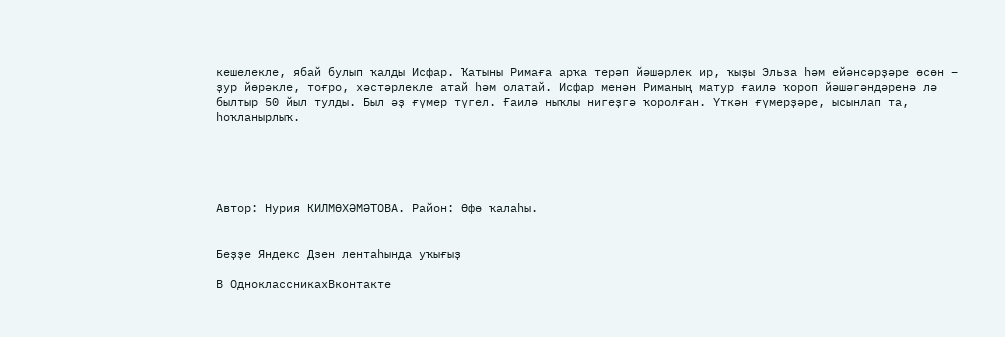кешелекле, ябай булып ҡалды Исфар. Ҡатыны Римаға арҡа терәп йәшәрлек ир, ҡыҙы Эльза һәм ейәнсәрҙәре өсөн – ҙур йөрәкле, тоғро, хәстәрлекле атай һәм олатай. Исфар менән Риманың матур ғаилә ҡороп йәшәгәндәренә лә былтыр 50 йыл тулды. Был әҙ ғүмер түгел. Ғаилә ныҡлы нигеҙгә ҡоролған. Үткән ғүмерҙәре, ысынлап та, һоҡланырлыҡ.





Автор: Нурия КИЛМӨХӘМӘТОВА. Район: Өфө ҡалаһы.


Беҙҙе Яндекс Дзен лентаһында уҡығыҙ

В ОдноклассникахВконтакте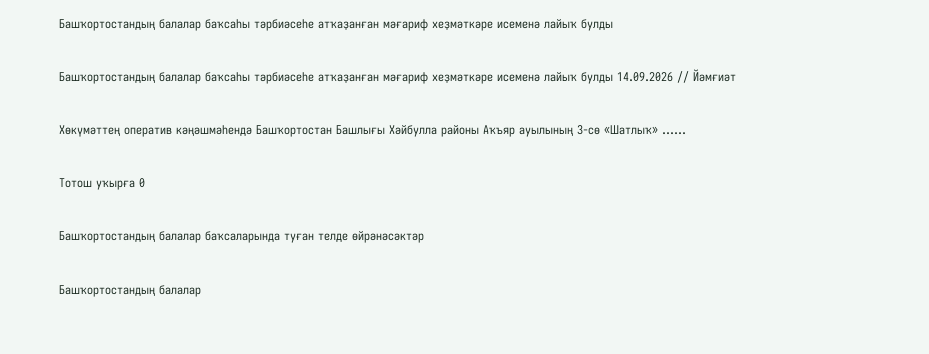Башҡортостандың балалар баҡсаһы тәрбиәсеһе атҡаҙанған мәғариф хеҙмәткәре исеменә лайыҡ булды

Башҡортостандың балалар баҡсаһы тәрбиәсеһе атҡаҙанған мәғариф хеҙмәткәре исеменә лайыҡ булды 14.09.2026 // Йәмғиәт

Хөкүмәттең оператив кәңәшмәһендә Башҡортостан Башлығы Хәйбулла районы Аҡъяр ауылының 3-сө «Шатлыҡ» ......

Тотош уҡырға 0

Башҡортостандың балалар баҡсаларында туған телде өйрәнәсәктәр

Башҡортостандың балалар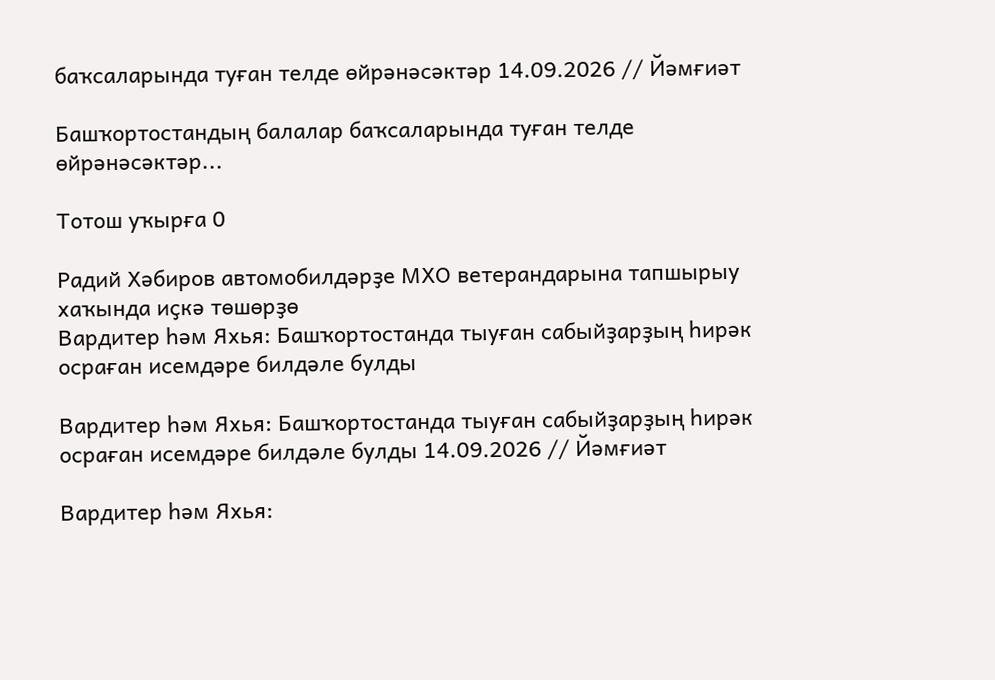баҡсаларында туған телде өйрәнәсәктәр 14.09.2026 // Йәмғиәт

Башҡортостандың балалар баҡсаларында туған телде өйрәнәсәктәр...

Тотош уҡырға 0

Радий Хәбиров автомобилдәрҙе МХО ветерандарына тапшырыу хаҡында иҫкә төшөрҙө
Вардитер һәм Яхья: Башҡортостанда тыуған сабыйҙарҙың һирәк осраған исемдәре билдәле булды

Вардитер һәм Яхья: Башҡортостанда тыуған сабыйҙарҙың һирәк осраған исемдәре билдәле булды 14.09.2026 // Йәмғиәт

Вардитер һәм Яхья: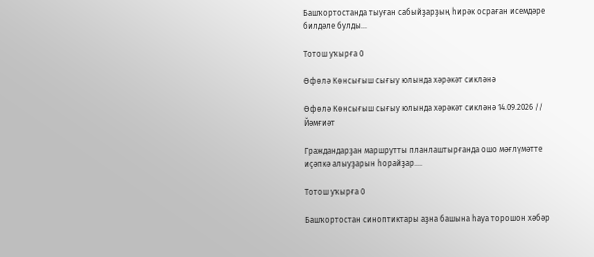Башҡортостанда тыуған сабыйҙарҙың һирәк осраған исемдәре билдәле булды...

Тотош уҡырға 0

Өфөлә Көнсығыш сығыу юлында хәрәкәт сикләнә

Өфөлә Көнсығыш сығыу юлында хәрәкәт сикләнә 14.09.2026 // Йәмғиәт

Граждандарҙан маршрутты планлаштырғанда ошо мәғлүмәтте иҫәпкә алыуҙарын һорайҙар....

Тотош уҡырға 0

Башҡортостан синоптиктары аҙна башына һауа торошон хәбәр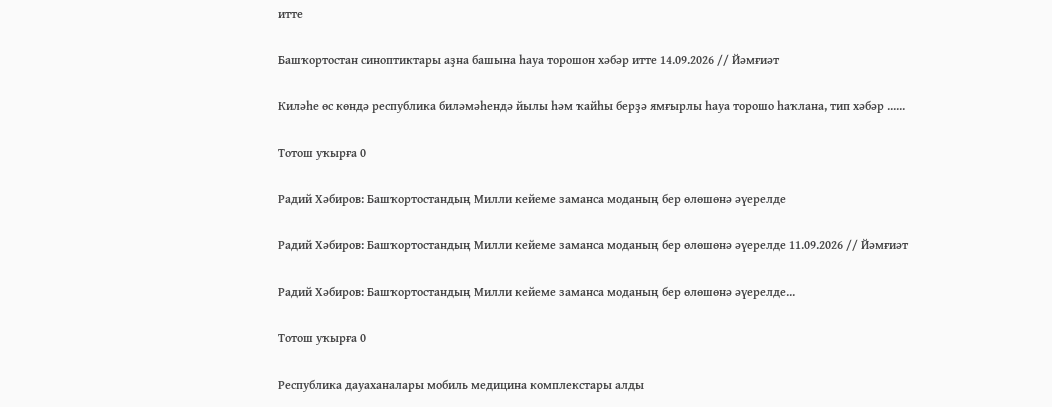итте

Башҡортостан синоптиктары аҙна башына һауа торошон хәбәр итте 14.09.2026 // Йәмғиәт

Киләһе өс көндә республика биләмәһендә йылы һәм ҡайһы берҙә ямғырлы һауа торошо һаҡлана, тип хәбәр ......

Тотош уҡырға 0

Радий Хәбиров: Башҡортостандың Милли кейеме заманса моданың бер өлөшөнә әүерелде

Радий Хәбиров: Башҡортостандың Милли кейеме заманса моданың бер өлөшөнә әүерелде 11.09.2026 // Йәмғиәт

Радий Хәбиров: Башҡортостандың Милли кейеме заманса моданың бер өлөшөнә әүерелде...

Тотош уҡырға 0

Республика дауаханалары мобиль медицина комплекстары алды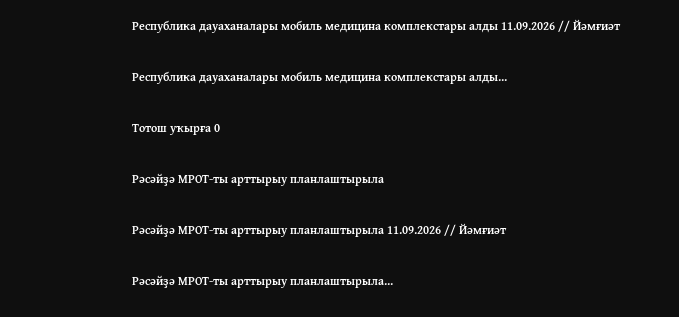Республика дауаханалары мобиль медицина комплекстары алды 11.09.2026 // Йәмғиәт

Республика дауаханалары мобиль медицина комплекстары алды...

Тотош уҡырға 0

Рәсәйҙә МРОТ-ты арттырыу планлаштырыла

Рәсәйҙә МРОТ-ты арттырыу планлаштырыла 11.09.2026 // Йәмғиәт

Рәсәйҙә МРОТ-ты арттырыу планлаштырыла...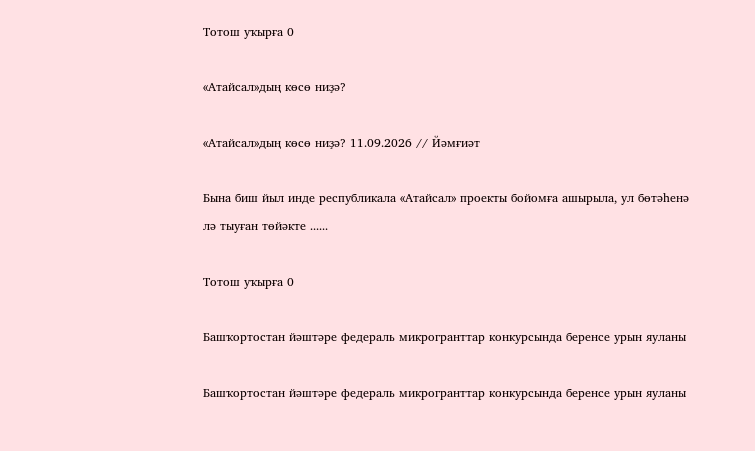Тотош уҡырға 0

«Атайсал»дың көсө ниҙә?

«Атайсал»дың көсө ниҙә? 11.09.2026 // Йәмғиәт

Бына биш йыл инде республикала «Атайсал» проекты бойомға ашырыла, ул бөтәһенә лә тыуған төйәкте ......

Тотош уҡырға 0

Башҡортостан йәштәре федераль микрогранттар конкурсында беренсе урын яуланы

Башҡортостан йәштәре федераль микрогранттар конкурсында беренсе урын яуланы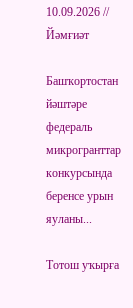10.09.2026 // Йәмғиәт

Башҡортостан йәштәре федераль микрогранттар конкурсында беренсе урын яуланы...

Тотош уҡырға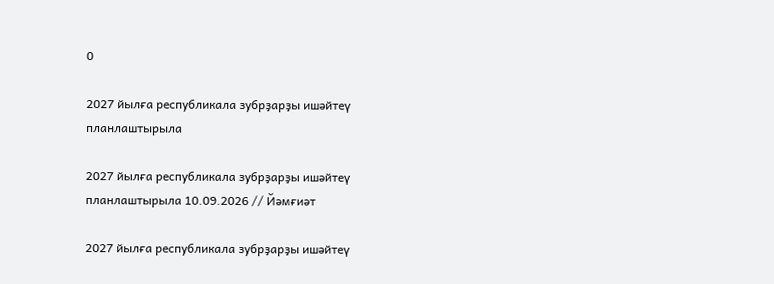0

2027 йылға республикала зубрҙарҙы ишәйтеү планлаштырыла

2027 йылға республикала зубрҙарҙы ишәйтеү планлаштырыла 10.09.2026 // Йәмғиәт

2027 йылға республикала зубрҙарҙы ишәйтеү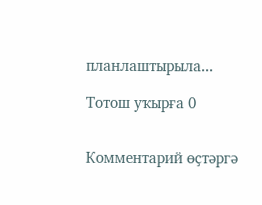планлаштырыла...

Тотош уҡырға 0


Комментарий өҫтәргә